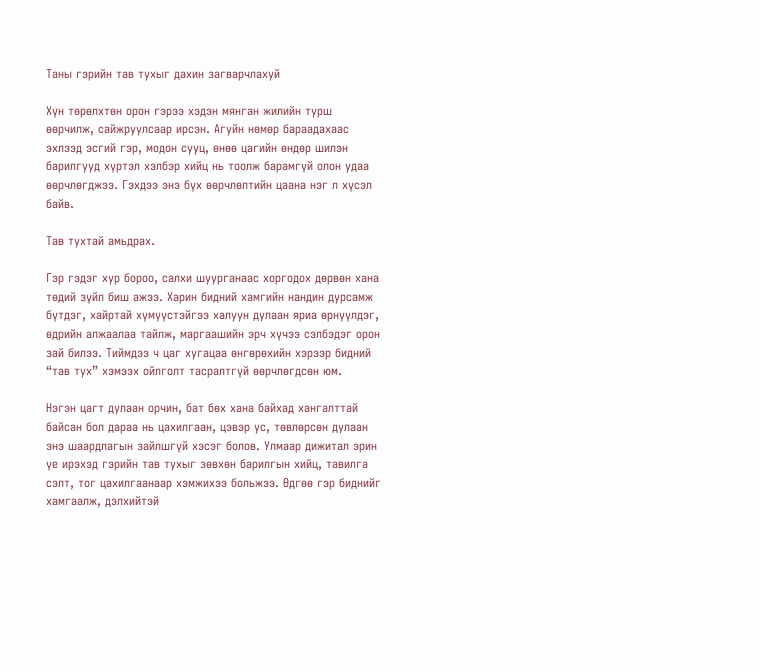Таны гэрийн тав тухыг дахин загварчлахуй

Хүн төрөлхтөн орон гэрээ хэдэн мянган жилийн турш өөрчилж, сайжруулсаар ирсэн. Агуйн нөмөр бараадахаас эхлээд эсгий гэр, модон сууц, өнөө цагийн өндөр шилэн барилгууд хүртэл хэлбэр хийц нь тоолж барамгүй олон удаа өөрчлөгджээ. Гэхдээ энэ бүх өөрчлөлтийн цаана нэг л хүсэл байв.

Тав тухтай амьдрах.

Гэр гэдэг хур бороо, салхи шуурганаас хоргодох дөрвөн хана төдий зүйл биш ажээ. Харин бидний хамгийн нандин дурсамж бүтдэг, хайртай хүмүүстэйгээ халуун дулаан яриа өрнүүлдэг, өдрийн алжаалаа тайлж, маргаашийн эрч хүчээ сэлбэдэг орон зай билээ. Тиймдээ ч цаг хугацаа өнгөрөхийн хэрээр бидний “тав тух” хэмээх ойлголт тасралтгүй өөрчлөгдсөн юм.

Нэгэн цагт дулаан орчин, бат бөх хана байхад хангалттай байсан бол дараа нь цахилгаан, цэвэр ус, төвлөрсөн дулаан энэ шаардлагын зайлшгүй хэсэг болов. Улмаар дижитал эрин үе ирэхэд гэрийн тав тухыг зөвхөн барилгын хийц, тавилга сэлт, тог цахилгаанаар хэмжихээ больжээ. Өдгөө гэр биднийг хамгаалж, дэлхийтэй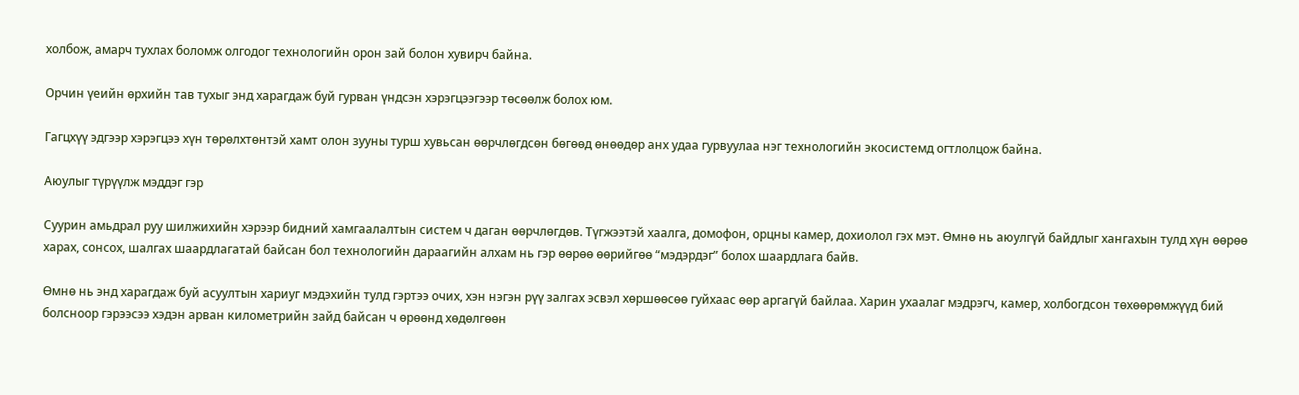холбож, амарч тухлах боломж олгодог технологийн орон зай болон хувирч байна.

Орчин үеийн өрхийн тав тухыг энд харагдаж буй гурван үндсэн хэрэгцээгээр төсөөлж болох юм.

Гагцхүү эдгээр хэрэгцээ хүн төрөлхтөнтэй хамт олон зууны турш хувьсан өөрчлөгдсөн бөгөөд өнөөдөр анх удаа гурвуулаа нэг технологийн экосистемд огтлолцож байна.

Аюулыг түрүүлж мэддэг гэр

Суурин амьдрал руу шилжихийн хэрээр бидний хамгаалалтын систем ч даган өөрчлөгдөв. Түгжээтэй хаалга, домофон, орцны камер, дохиолол гэх мэт. Өмнө нь аюулгүй байдлыг хангахын тулд хүн өөрөө харах, сонсох, шалгах шаардлагатай байсан бол технологийн дараагийн алхам нь гэр өөрөө өөрийгөө “мэдэрдэг” болох шаардлага байв.

Өмнө нь энд харагдаж буй асуултын хариуг мэдэхийн тулд гэртээ очих, хэн нэгэн рүү залгах эсвэл хөршөөсөө гуйхаас өөр аргагүй байлаа. Харин ухаалаг мэдрэгч, камер, холбогдсон төхөөрөмжүүд бий болсноор гэрээсээ хэдэн арван километрийн зайд байсан ч өрөөнд хөдөлгөөн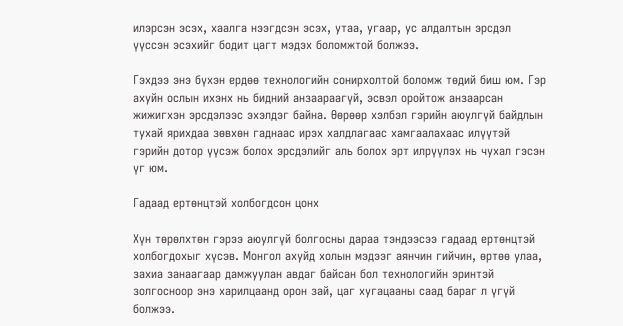илэрсэн эсэх, хаалга нээгдсэн эсэх, утаа, угаар, ус алдалтын эрсдэл үүссэн эсэхийг бодит цагт мэдэх боломжтой болжээ.

Гэхдээ энэ бүхэн ердөө технологийн сонирхолтой боломж төдий биш юм. Гэр ахуйн ослын ихэнх нь бидний анзаараагүй, эсвэл оройтож анзаарсан жижигхэн эрсдэлээс эхэлдэг байна. Өөрөөр хэлбэл гэрийн аюулгүй байдлын тухай ярихдаа зөвхөн гаднаас ирэх халдлагаас хамгаалахаас илүүтэй гэрийн дотор үүсэж болох эрсдэлийг аль болох эрт илрүүлэх нь чухал гэсэн үг юм.

Гадаад ертөнцтэй холбогдсон цонх

Хүн төрөлхтөн гэрээ аюулгүй болгосны дараа тэндээсээ гадаад ертөнцтэй холбогдохыг хүсэв. Монгол ахуйд холын мэдээг аянчин гийчин, өртөө улаа, захиа занаагаар дамжуулан авдаг байсан бол технологийн эринтэй золгосноор энэ харилцаанд орон зай, цаг хугацааны саад бараг л үгүй болжээ.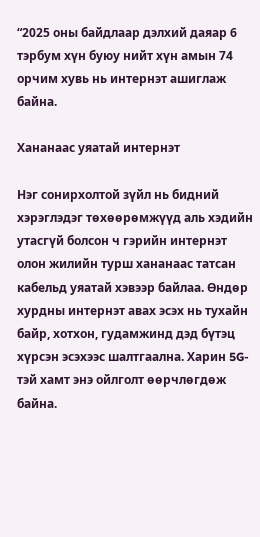“2025 оны байдлаар дэлхий даяар 6 тэрбум хүн буюу нийт хүн амын 74 орчим хувь нь интернэт ашиглаж байна.

Хананаас уяатай интернэт

Нэг сонирхолтой зүйл нь бидний хэрэглэдэг төхөөрөмжүүд аль хэдийн утасгүй болсон ч гэрийн интернэт олон жилийн турш хананаас татсан кабельд уяатай хэвээр байлаа. Өндөр хурдны интернэт авах эсэх нь тухайн байр, хотхон, гудамжинд дэд бүтэц хүрсэн эсэхээс шалтгаална. Харин 5G-тэй хамт энэ ойлголт өөрчлөгдөж байна.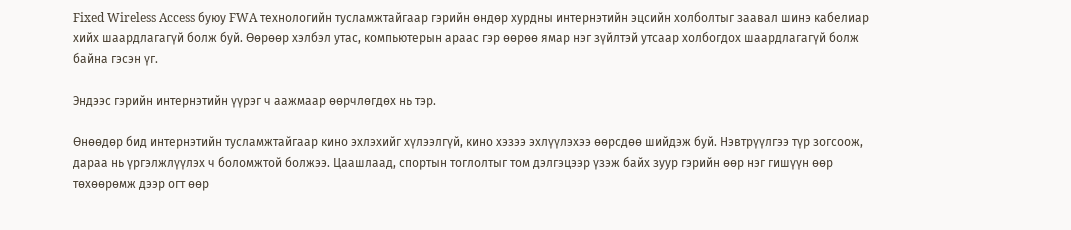Fixed Wireless Access буюу FWA технологийн тусламжтайгаар гэрийн өндөр хурдны интернэтийн эцсийн холболтыг заавал шинэ кабелиар хийх шаардлагагүй болж буй. Өөрөөр хэлбэл утас, компьютерын араас гэр өөрөө ямар нэг зүйлтэй утсаар холбогдох шаардлагагүй болж байна гэсэн үг.

Эндээс гэрийн интернэтийн үүрэг ч аажмаар өөрчлөгдөх нь тэр.

Өнөөдөр бид интернэтийн тусламжтайгаар кино эхлэхийг хүлээлгүй, кино хэзээ эхлүүлэхээ өөрсдөө шийдэж буй. Нэвтрүүлгээ түр зогсоож, дараа нь үргэлжлүүлэх ч боломжтой болжээ. Цаашлаад, спортын тоглолтыг том дэлгэцээр үзэж байх зуур гэрийн өөр нэг гишүүн өөр төхөөрөмж дээр огт өөр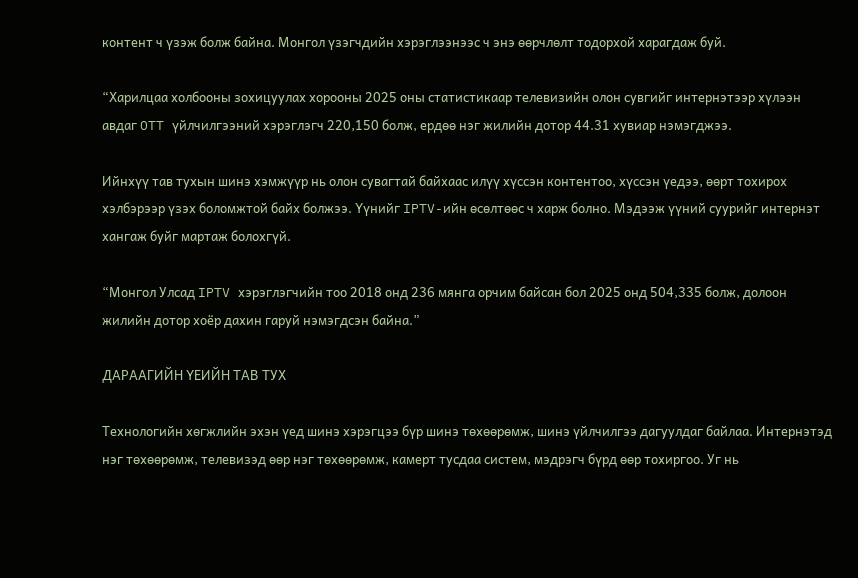контент ч үзэж болж байна. Монгол үзэгчдийн хэрэглээнээс ч энэ өөрчлөлт тодорхой харагдаж буй.

“Харилцаа холбооны зохицуулах хорооны 2025 оны статистикаар телевизийн олон сувгийг интернэтээр хүлээн авдаг OTT үйлчилгээний хэрэглэгч 220,150 болж, ердөө нэг жилийн дотор 44.31 хувиар нэмэгджээ.

Ийнхүү тав тухын шинэ хэмжүүр нь олон сувагтай байхаас илүү хүссэн контентоо, хүссэн үедээ, өөрт тохирох хэлбэрээр үзэх боломжтой байх болжээ. Үүнийг IPTV-ийн өсөлтөөс ч харж болно. Мэдээж үүний суурийг интернэт хангаж буйг мартаж болохгүй.

“Монгол Улсад IPTV хэрэглэгчийн тоо 2018 онд 236 мянга орчим байсан бол 2025 онд 504,335 болж, долоон жилийн дотор хоёр дахин гаруй нэмэгдсэн байна.”

ДАРААГИЙН ҮЕИЙН ТАВ ТУХ

Технологийн хөгжлийн эхэн үед шинэ хэрэгцээ бүр шинэ төхөөрөмж, шинэ үйлчилгээ дагуулдаг байлаа. Интернэтэд нэг төхөөрөмж, телевизэд өөр нэг төхөөрөмж, камерт тусдаа систем, мэдрэгч бүрд өөр тохиргоо. Уг нь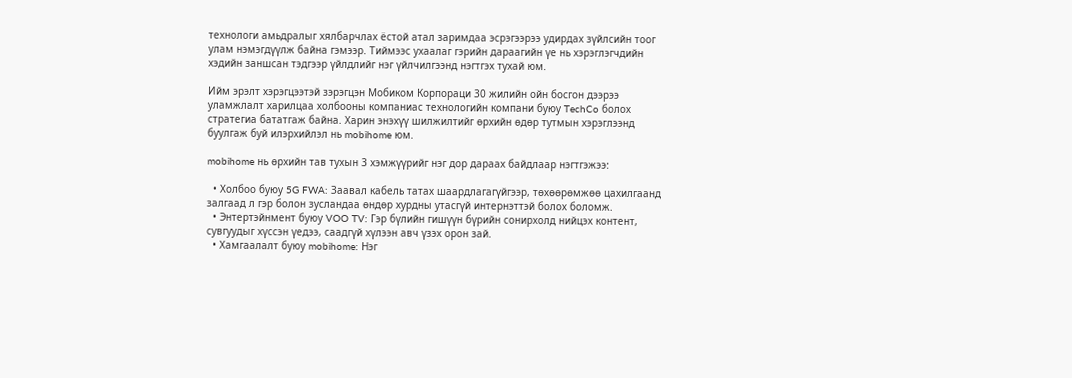технологи амьдралыг хялбарчлах ёстой атал заримдаа эсрэгээрээ удирдах зүйлсийн тоог улам нэмэгдүүлж байна гэмээр. Тиймээс ухаалаг гэрийн дараагийн үе нь хэрэглэгчдийн хэдийн заншсан тэдгээр үйлдлийг нэг үйлчилгээнд нэгтгэх тухай юм.

Ийм эрэлт хэрэгцээтэй зэрэгцэн Мобиком Корпораци 30 жилийн ойн босгон дээрээ уламжлалт харилцаа холбооны компаниас технологийн компани буюу TechCo болох стратегиа бататгаж байна. Харин энэхүү шилжилтийг өрхийн өдөр тутмын хэрэглээнд буулгаж буй илэрхийлэл нь mobihome юм.

mobihome нь өрхийн тав тухын 3 хэмжүүрийг нэг дор дараах байдлаар нэгтгэжээ:

  • Холбоо буюу 5G FWA: Заавал кабель татах шаардлагагүйгээр, төхөөрөмжөө цахилгаанд залгаад л гэр болон зусландаа өндөр хурдны утасгүй интернэттэй болох боломж.
  • Энтертэйнмент буюу VOO TV: Гэр бүлийн гишүүн бүрийн сонирхолд нийцэх контент, сувгуудыг хүссэн үедээ, саадгүй хүлээн авч үзэх орон зай.
  • Хамгаалалт буюу mobihome: Нэг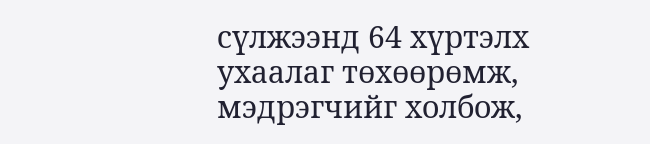сүлжээнд 64 хүртэлх ухаалаг төхөөрөмж, мэдрэгчийг холбож,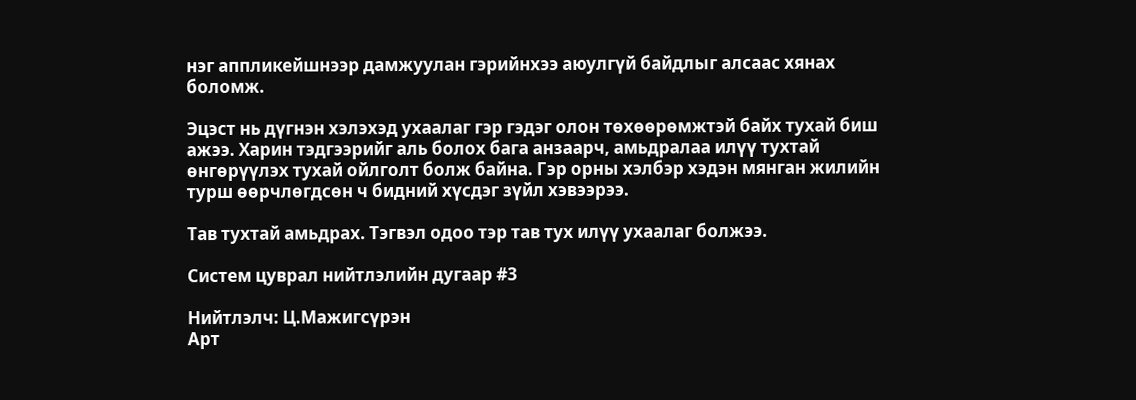нэг аппликейшнээр дамжуулан гэрийнхээ аюулгүй байдлыг алсаас хянах боломж.

Эцэст нь дүгнэн хэлэхэд ухаалаг гэр гэдэг олон төхөөрөмжтэй байх тухай биш ажээ. Харин тэдгээрийг аль болох бага анзаарч, амьдралаа илүү тухтай өнгөрүүлэх тухай ойлголт болж байна. Гэр орны хэлбэр хэдэн мянган жилийн турш өөрчлөгдсөн ч бидний хүсдэг зүйл хэвээрээ.

Тав тухтай амьдрах. Тэгвэл одоо тэр тав тух илүү ухаалаг болжээ.

Систем цуврал нийтлэлийн дугаар #3

Нийтлэлч: Ц.Мажигсүрэн
Арт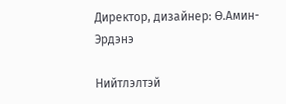Директор, дизайнер: Ө.Амин-Эрдэнэ

Нийтлэлтэй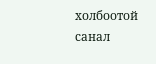холбоотой санал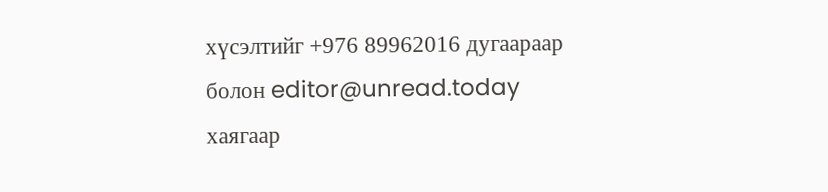хүсэлтийг +976 89962016 дугаараар болон editor@unread.today хаягаар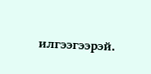илгээгээрэй.